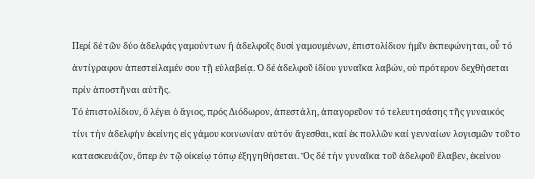Περί δέ τῶν δύο ἀδελφάς γαμούντων ἤ ἀδελφοῖς δυσί γαμουμένων, ἐπιστολίδιον ἡμῖν ἐκπεφώνηται, οὗ τό ἀντίγραφον ἀπεστείλαμέν σου τῇ εὐλαβείᾳ. Ὁ δέ ἀδελφοῦ ἰδίου γυναῖκα λαβών, οὐ πρότερον δεχθήσεται πρίν ἀποστῆναι αὐτῆς.
Τό ἐπιστολίδιον, ὃ λέγει ὁ ἅγιος, πρός Διόδωρον, ἀπεστάλη, ἀπαγορεῦον τό τελευτησάσης τῆς γυναικός τίνι τήν ἀδελφἡν ἐκείνης εἰς γάμου κοινωνίαν αὐτόν ἄγεσθαι, καί ἐκ πολλῶν καί γενναίων λογισμῶν τοῦτο κατασκευάζον, ὅπερ ἐν τῷ οἰκείῳ τόπῳ ἐξηγηθήσεται. Ὅς δέ τήν γυναῖκα τοῦ ἀδελφοῦ ἔλαβεν, ἐκείνου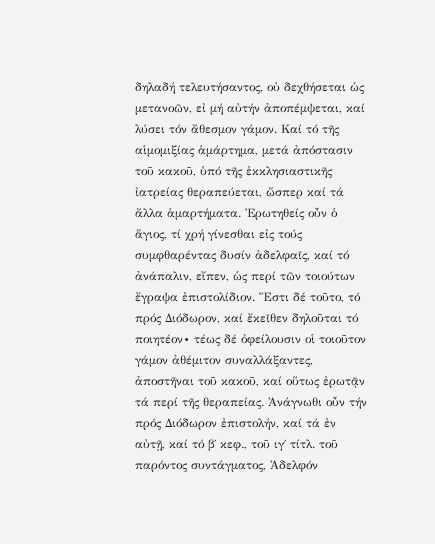δηλαδή τελευτήσαντος, οὐ δεχθήσεται ὡς μετανοῶν, εἰ μή αὐτήν ἀποπέμψεται, καί λύσει τόν ἄθεσμον γάμον. Καί τό τῆς αἱμομιξίας ἁμάρτημα, μετά ἀπόστασιν τοῦ κακοῦ, ὑπό τῆς ἐκκλησιαστικῆς ἰατρείας θεραπεύεται, ὥσπερ καί τά ἄλλα ἁμαρτήματα. Ἐρωτηθείς οὖν ὁ ἅγιος, τί χρή γίνεσθαι εἰς τούς συμφθαρέντας δυσίν ἀδελφαῖς, καί τό ἀνάπαλιν, εἴπεν, ὡς περί τῶν τοιούτων ἔγραψα ἐπιστολίδιον. Ἔστι δέ τοῦτο, τό πρός Διόδωρον, καί ἔκεῖθεν δηλοῦται τό ποιητέον∙ τέως δέ ὀφείλουσιν οἱ τοιοῦτον γάμον ἀθέμιτον συναλλάξαντες, ἀποστῆναι τοῦ κακοῦ, καί οὕτως ἐρωτᾷν τά περί τῆς θεραπείας. Ἀνάγνωθι οὖν τήν πρός Διόδωρον ἐπιστολήν, καί τά ἐν αὐτῇ, καί τό β΄ κεφ., τοῦ ιγ΄ τίτλ. τοῦ παρόντος συντάγματος, Ἀδελφόν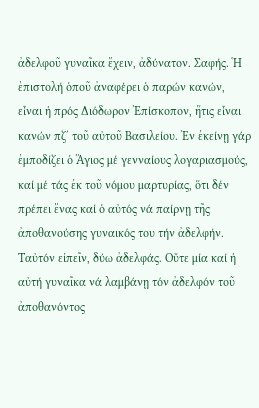ἀδελφοῦ γυναῖκα ἔχειν, ἀδύνατον. Σαφής. Ἡ ἐπιστολή ὁποῦ ἀναφέρει ὁ παρών κανών, εἶναι ἡ πρός Διόδωρον Ἐπίσκοπον, ἥτις εἶναι κανών πζ΄ τοῦ αὐτοῦ Βασιλείου. Ἐν ἐκείνῃ γάρ ἐμποδίζει ὁ Ἅγιος μέ γενναίους λογαριασμούς, καί μέ τάς ἐκ τοῦ νόμου μαρτυρίας, ὅτι δέν πρέπει ἕνας καί ὁ αὐτός νά παίρνῃ τῆς ἀποθανούσης γυναικός του τήν ἀδελφήν. Ταὐτόν εἰπεῖν, δύω ἀδελφάς. Οὔτε μία καί ἡ αὐτή γυναῖκα νά λαμβάνῃ τόν ἀδελφόν τοῦ ἀποθανόντος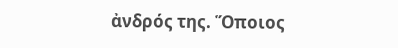ἀνδρός της. Ὅποιος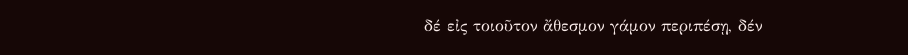δέ εἰς τοιοῦτον ἄθεσμον γάμον περιπέσῃ, δέν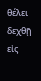θέλει δεχθῇ εἰς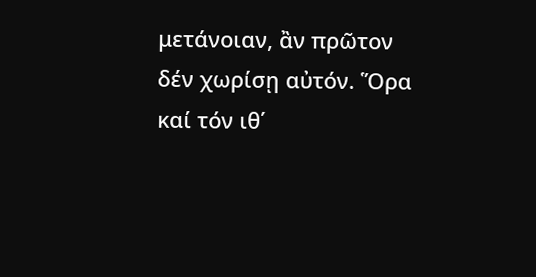μετάνοιαν, ἂν πρῶτον δέν χωρίσῃ αὐτόν. Ὅρα καί τόν ιθ΄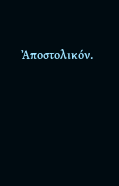Ἀποστολικόν.